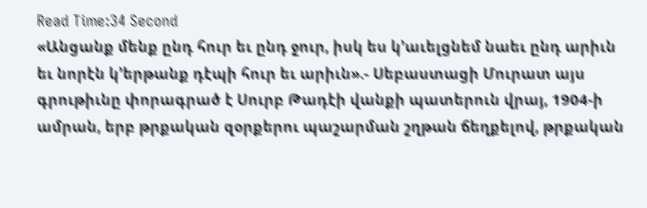Read Time:34 Second
«Անցանք մենք ընդ հուր եւ ընդ ջուր, իսկ ես կ’աւելցնեմ նաեւ ընդ արիւն եւ նորէն կ’երթանք դէպի հուր եւ արիւն».- Սեբաստացի Մուրատ այս գրութիւնը փորագրած է Սուրբ Թադէի վանքի պատերուն վրայ, 1904-ի ամրան, երբ թրքական զօրքերու պաշարման շղթան ճեղքելով, թրքական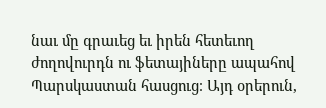նաւ մը գրաւեց եւ իրեն հետեւող ժողովուրդն ու ֆետայիները ապահով Պարսկաստան հասցուց։ Այդ օրերուն,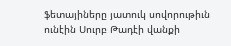ֆետայիները յատուկ սովորութիւն ունէին Սուրբ Թադէի վանքի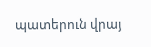պատերուն վրայ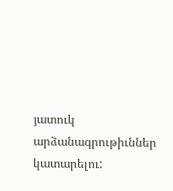յատուկ արձանագրութիւններ կատարելու: